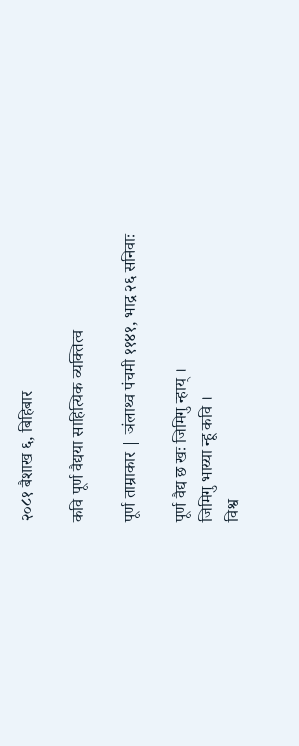२०८१ बैशाख ६, बिहिबार

कवि पूर्ण वैद्यया साहित्यिक व्यक्तित्व

पूर्ण ताम्राकार | ञंलाथ्व पंचमी ११४१, भाद्र २६ सनिवाः

पूर्ण वैद्य छ खः जिमिगु न्हाय् ।
जिमिगु भाय्या न्हू कवि ।
विश्व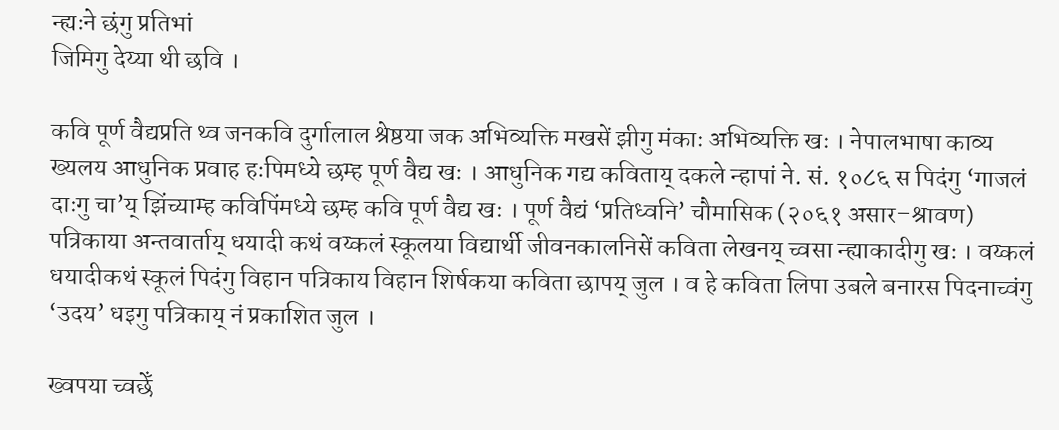न्ह्यःने छंगु प्रतिभां
जिमिगु देय्या थी छवि ।

कवि पूर्ण वैद्यप्रति थ्व जनकवि दुर्गालाल श्रेष्ठया जक अभिव्यक्ति मखसें झीगु मंकाः अभिव्यक्ति खः । नेपालभाषा काव्य ख्यलय आधुनिक प्रवाह हःपिमध्ये छम्ह पूर्ण वैद्य खः । आधुनिक गद्य कविताय् दकले न्हापां ने. सं. १०८६ स पिदंगु ‘गाजलं दाःगु चा’य् झिंच्याम्ह कविपिंमध्ये छम्ह कवि पूर्ण वैद्य खः । पूर्ण वैद्यं ‘प्रतिध्वनि’ चौमासिक (२०६१ असार–श्रावण) पत्रिकाया अन्तवार्ताय् धयादी कथं वय्कलं स्कूलया विद्यार्थी जीवनकालनिसें कविता लेखनय् च्वसा न्ह्याकादीगु खः । वय्कलं धयादीकथं स्कूलं पिदंगु विहान पत्रिकाय विहान शिर्षकया कविता छापय् जुल । व हे कविता लिपा उबले बनारस पिदनाच्वंगु ‘उदय’ धइगु पत्रिकाय् नं प्रकाशित जुल ।

ख्वपया च्वछेँ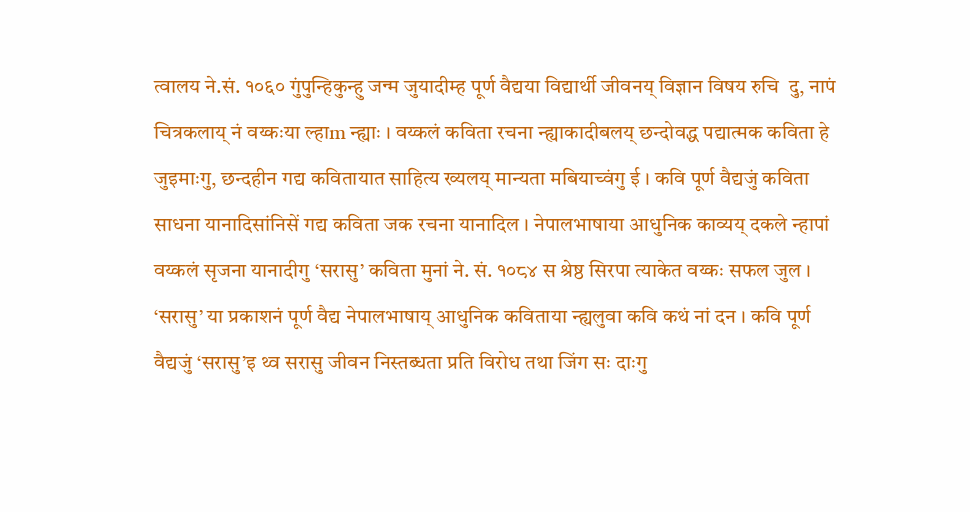त्वालय ने.सं. १०६० गुंपुन्हिकुन्हु जन्म जुयादीम्ह पूर्ण वैद्यया विद्यार्थी जीवनय् विज्ञान विषय रुचि  दु, नापं चित्रकलाय् नं वय्कःया ल्हाm न्ह्याः । वय्कलं कविता रचना न्ह्याकादीबलय् छन्दोवद्ध पद्यात्मक कविता हे जुइमाःगु, छन्दहीन गद्य कवितायात साहित्य ख्यलय् मान्यता मबियाच्वंगु ई । कवि पूर्ण वैद्यजुं कविता साधना यानादिसांनिसें गद्य कविता जक रचना यानादिल । नेपालभाषाया आधुनिक काव्यय् दकले न्हापां वय्कलं सृजना यानादीगु ‘सरासु’ कविता मुनां ने. सं. १०८४ स श्रेष्ठ सिरपा त्याकेत वय्कः सफल जुल । ‘सरासु’ या प्रकाशनं पूर्ण वैद्य नेपालभाषाय् आधुनिक कविताया न्ह्यलुवा कवि कथं नां दन । कवि पूर्ण वैद्यजुं ‘सरासु’इ थ्व सरासु जीवन निस्तब्धता प्रति विरोध तथा जिंग सः दाःगु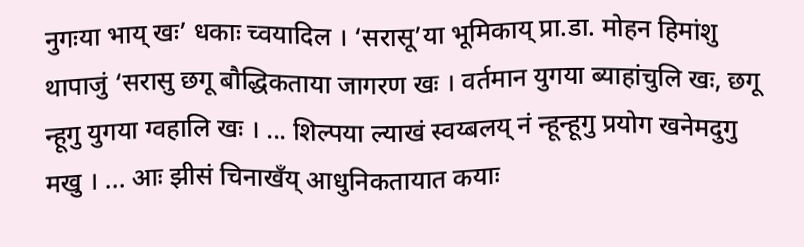नुगःया भाय् खः’ धकाः च्वयादिल । ‘सरासू’या भूमिकाय् प्रा.डा. मोहन हिमांशु थापाजुं ‘सरासु छगू बौद्धिकताया जागरण खः । वर्तमान युगया ब्याहांचुलि खः, छगू न्हूगु युगया ग्वहालि खः । ... शिल्पया ल्याखं स्वय्बलय् नं न्हून्हूगु प्रयोग खनेमदुगु मखु । ... आः झीसं चिनाखँय् आधुनिकतायात कयाः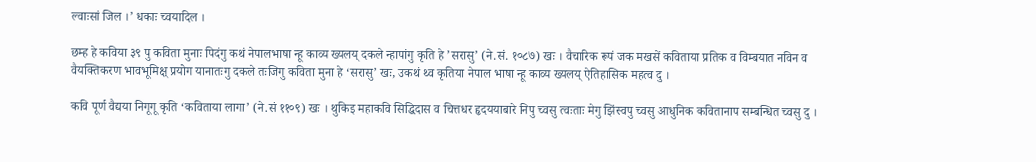ल्वाःसां जिल ।’ धकाः च्वयादिल ।

छम्ह हे कविया ३९ पु कविता मुनाः पिदंगु कथं नेपालभाषा न्हू काव्य ख्यलय् दकले न्हापांगु कृति हे ’सरासु’ (ने.सं. १०८७) खः । वैचारिक रूपं जक मखसें कविताया प्रतिक व विम्बयात नविन व वैयक्तिकरण भावभूमिक्ष् प्रयोग यानातःगु दकले तःजिगु कविता मुना हे ‘सरासु’ खः, उकथं थ्व कृतिया नेपाल भाषा न्हू काव्य ख्यलय् ऐतिहासिक महत्व दु ।

कवि पूर्ण वैद्यया निगूगू कृति ‘कविताया लागा’ (ने.सं ११०९) खः । थुकिइ महाकवि सिद्धिदास व चित्तधर हृदययाबारे निपु च्वसु त्वःताः मेगु झिंस्वपु च्वसु आधुनिक कवितानाप सम्बन्धित च्वसु दु ।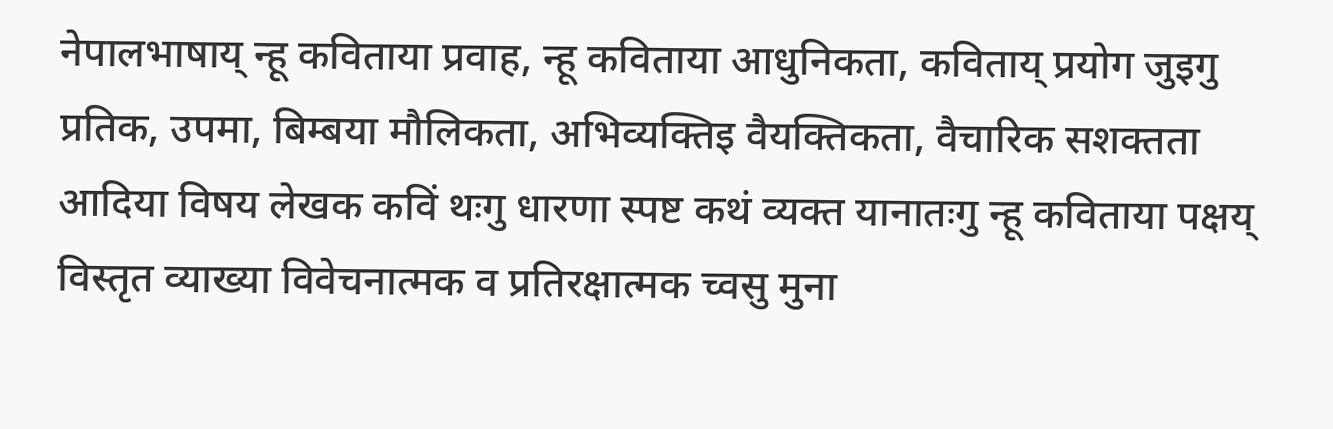नेपालभाषाय् न्हू कविताया प्रवाह, न्हू कविताया आधुनिकता, कविताय् प्रयोग जुइगु प्रतिक, उपमा, बिम्बया मौलिकता, अभिव्यक्तिइ वैयक्तिकता, वैचारिक सशक्तता आदिया विषय लेखक कविं थःगु धारणा स्पष्ट कथं व्यक्त यानातःगु न्हू कविताया पक्षय् विस्तृत व्याख्या विवेचनात्मक व प्रतिरक्षात्मक च्वसु मुना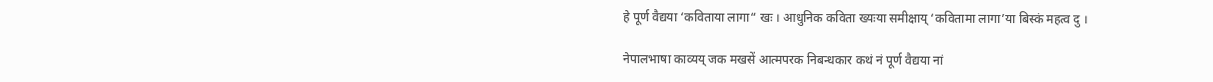हे पूर्ण वैद्यया ‘कविताया लागा“ खः । आधुनिक कविता ख्यःया समीक्षाय् ‘कवितामा लागा’या बिस्कं महत्व दु ।

नेपालभाषा काव्यय् जक मखसें आत्मपरक निबन्धकार कथं नं पूर्ण वैद्यया नां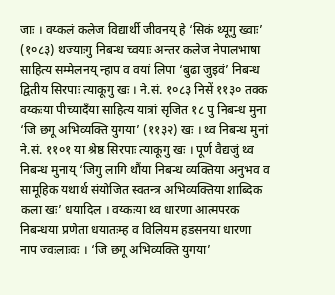जाः । वय्कलं कलेज विद्यार्थी जीवनय् हे ‘सिकं थ्यूगु ख्वाः’ (१०८३) थज्याःगु निबन्ध च्वयाः अन्तर कलेज नेपालभाषा साहित्य सम्मेलनय् न्हाप व वयां लिपा ‘बुढा जुइवं’ निबन्ध द्वितीय सिरपाः त्याकूगु खः । ने.सं. १०८३ निसें ११३० तक्क वय्कःया पीच्यादँया साहित्य यात्रां सृजित १८ पु निबन्ध मुना ‘जि छगू अभिव्यक्ति युगया’ (११३२) खः । थ्व निबन्ध मुनां ने.सं. ११०१ या श्रेष्ठ सिरपाः त्याकूगु खः । पूर्ण वैद्यजुं थ्व निबन्ध मुनाय् ‘जिगु लागि थौंया निबन्ध व्यक्तिया अनुभव व सामूहिक यथार्थ संयोजित स्वतन्त्र अभिव्यक्तिया शाब्दिक कला खः’ धयादिल । वय्कःया थ्व धारणा आत्मपरक निबन्धया प्रणेता धयातःम्ह व विलियम हडसनया धारणा नाप ज्वःलाःवः । ‘जि छगू अभिव्यक्ति युगया’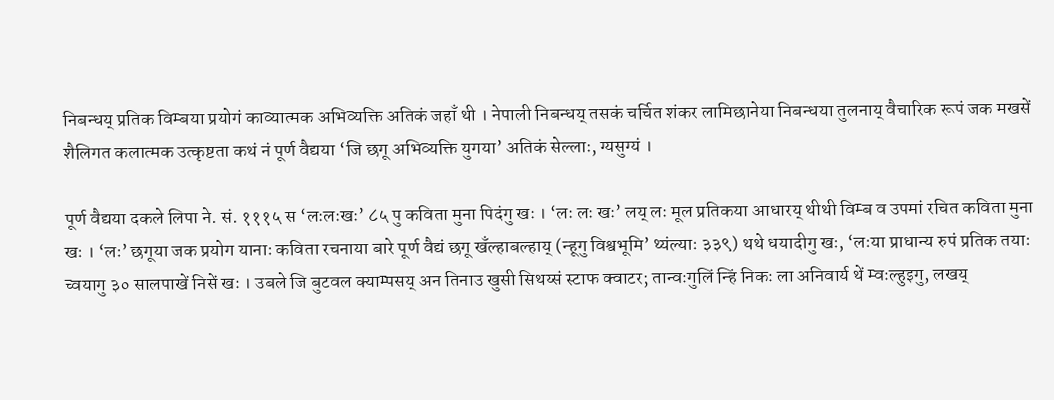निबन्धय् प्रतिक विम्बया प्रयोगं काव्यात्मक अभिव्यक्ति अतिकं जहाँ थी । नेपाली निबन्धय् तसकं चर्चित शंकर लामिछानेया निबन्धया तुलनाय् वैचारिक रूपं जक मखसें शैलिगत कलात्मक उत्कृष्टता कथं नं पूर्ण वैद्यया ‘जि छगू अभिव्यक्ति युगया’ अतिकं सेल्लाः, ग्यसुग्यं ।

पूर्ण वैद्यया दकले लिपा ने. सं. १११५ स ‘लःलःखः’ ८५ पु कविता मुना पिदंगु खः । ‘लः लः खः’ लय् लः मूल प्रतिकया आधारय् थीथी विम्ब व उपमां रचित कविता मुना खः । ‘लः’ छगूया जक प्रयोग यानाः कविता रचनाया बारे पूर्ण वैद्यं छगू खँल्हाबल्हाय् (न्हूगु विश्वभूमि’ थ्यंल्याः ३३९) थथे धयादीगु खः, ‘लःया प्राधान्य रुपं प्रतिक तयाः च्वयागु ३० सालपाखें निसें खः । उबले जि बुटवल क्याम्पसय् अन तिनाउ खुसी सिथय्सं स्टाफ क्वाटर; तान्वःगुलिं न्हिं निकः ला अनिवार्य थें म्वःल्हुइगु, लखय्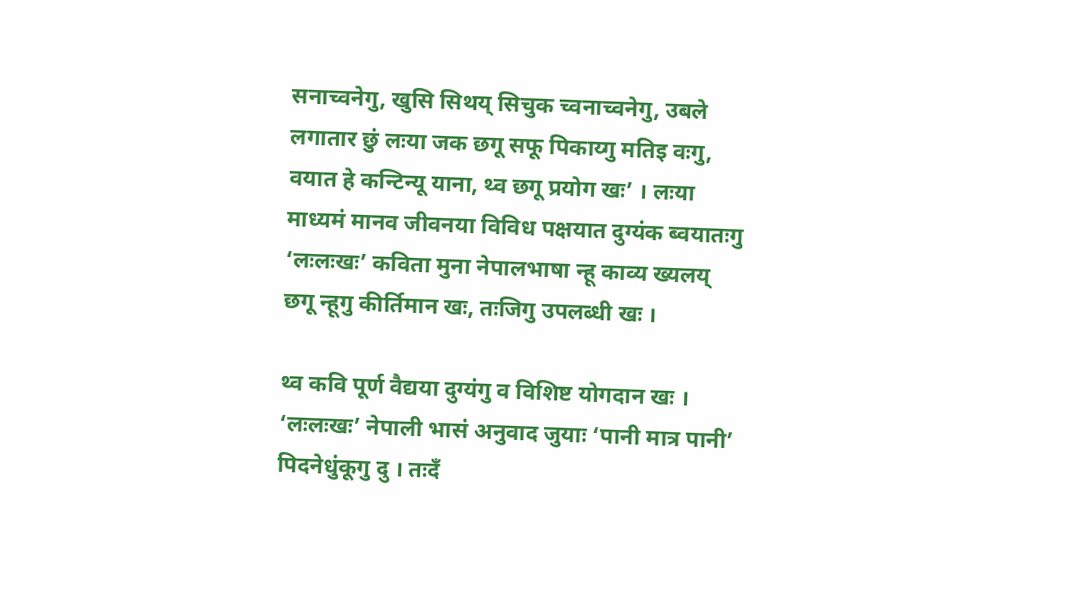सनाच्वनेगु, खुसि सिथय् सिचुक च्वनाच्वनेगु, उबले लगातार छुं लःया जक छगू सफू पिकाय्गु मतिइ वःगु, वयात हे कन्टिन्यू याना, थ्व छगू प्रयोग खः’ । लःया माध्यमं मानव जीवनया विविध पक्षयात दुग्यंक ब्वयातःगु ‘लःलःखः’ कविता मुना नेपालभाषा न्हू काव्य ख्यलय् छगू न्हूगु कीर्तिमान खः, तःजिगु उपलब्धी खः ।

थ्व कवि पूर्ण वैद्यया दुग्यंगु व विशिष्ट योगदान खः । ‘लःलःखः’ नेपाली भासं अनुवाद जुयाः ‘पानी मात्र पानी’ पिदनेधुंकूगु दु । तःदँ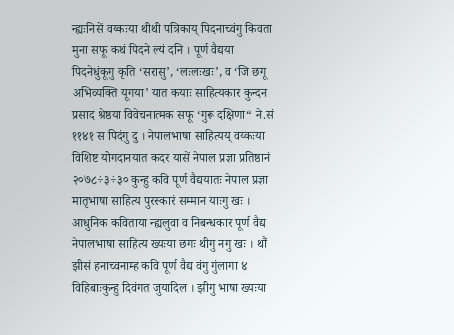न्ह्यःनिसें वय्कःया थीथी पत्रिकाय् पिदनाच्वंगु किवता मुना सफू कथं पिदने ल्यं दनि । पूर्ण वैद्यया पिदनेधुंकूगु कृति ‘सरासु’, ‘लःलःखः’, व ‘जि छगू अभिव्यक्ति यूगया’ यात कयाः साहित्यकार कुन्दन प्रसाद श्रेष्ठया विवेचनात्मक सफू ‘गुरू दक्षिणा“ ने.सं ११४१ स पिदंगु दु । नेपालभाषा साहित्यय् वय्कःया विशिष्ट योगदानयात कदर यासें नेपाल प्रज्ञा प्रतिष्ठानं २०७८÷३÷३० कुन्हु कवि पूर्ण वैद्ययातः नेपाल प्रज्ञा मातृभाषा साहित्य पुरस्कारं सम्मान याःगु खः । आधुनिक कविताया न्ह्यलुवा व निबन्धकार पूर्ण वैद्य नेपालभाषा साहित्य ख्यःया छगः थीगु नगु खः । थौं झीसं हनाच्वनाम्ह कवि पूर्ण वैद्य वंगु गुंलागा ४ विहिबाःकुन्हु दिवंगत जुयादिल । झीगु भाषा ख्यःया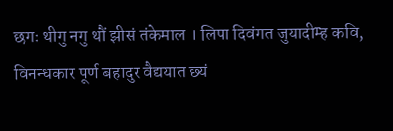छगः थीगु नगु थौं झीसं तंकेमाल । लिपा दिवंगत जुयादीम्ह कवि, विनन्धकार पूर्ण बहादुर वैद्ययात छ्यं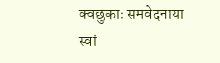क्वछुकाः समवेदनाया स्वां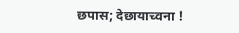छपास; देछायाच्वना !